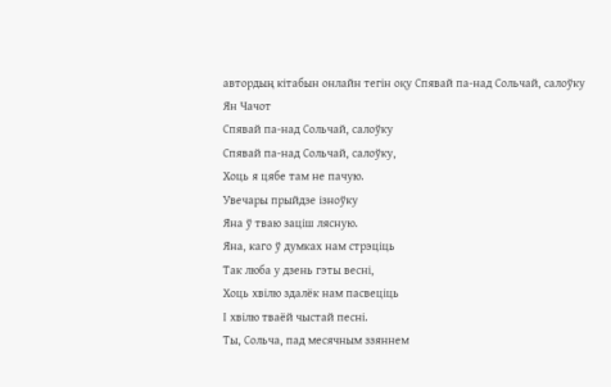автордың кітабын онлайн тегін оқу Спявай па-над Сольчай, салоўку
Ян Чачот
Спявай па-над Сольчай, салоўку
Спявай па-над Сольчай, салоўку,
Хоць я цябе там не пачую.
Увечары прыйдзе ізноўку
Яна ў тваю заціш лясную.
Яна, каго ў думках нам стрэціць
Так люба у дзень гэты весні,
Хоць хвілю здалёк нам пасвеціць
І хвілю тваёй чыстай песні.
Ты, Сольча, пад месячным ззяннем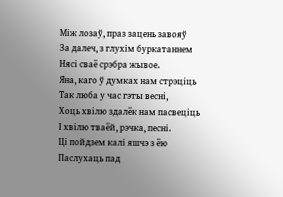Між лозаў, праз зацень завояў
За далеч, з глухім буркатаннем
Нясі сваё срэбра жывое.
Яна, каго ў думках нам стрэціць
Так люба у час гэты весні,
Хоць хвілю здалёк нам пасвеціць
І хвілю тваёй, рэчка, песні.
Ці пойдзем калі яшчэ з ёю
Паслухаць пад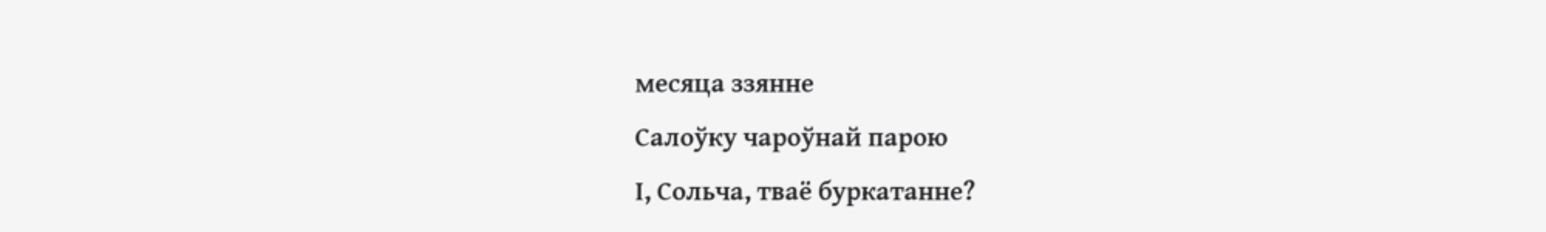месяца ззянне
Салоўку чароўнай парою
І, Сольча, тваё буркатанне?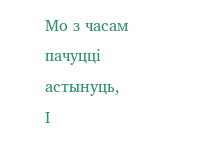Мо з часам пачуцці астынуць,
І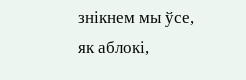знікнем мы ўсе, як аблокі,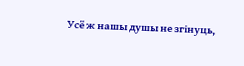Усё ж нашы душы не згінуць,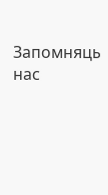Запомняць нас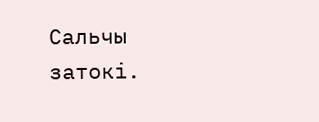Сальчы затокі.